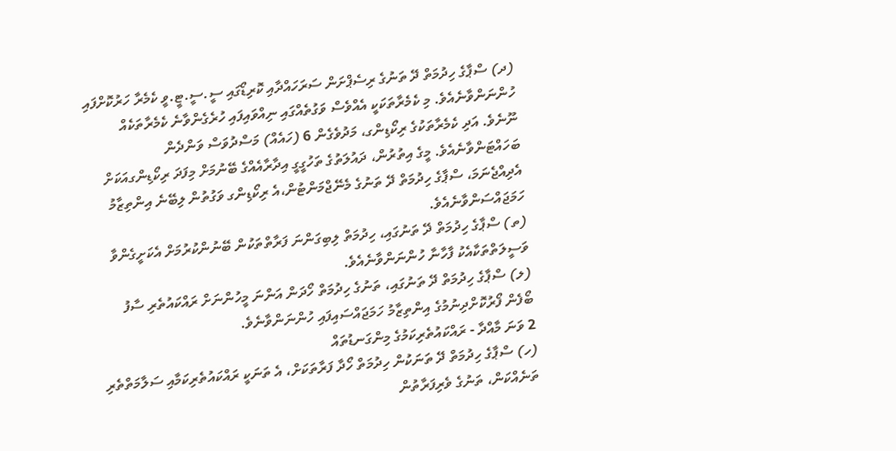(ދ) ސްޕާގެ ހިދުމަތް ދޭ ތަނުގެ ރިސެޕްށަން ސަރަހައްދާއި ކޮރިޑޯގައި ސީ.ސީ.ޓީ.ވީ ކެމެރާ ހަރުކޮށްފައި ހުންނަންވާނެއެވެ. މި ކެމެރާތަކަކީ އެއްވެސް ވަގުތެއްގައި ނިއްވައިފައި ހުރެގެންވާނެ ކެމެރާތަކެއް ނޫނެވެ. އަދި ކެމެރާތަކުގެ ރިކޯޑިންގ، މަދުވެގެން 6 (ހައެއް) މަސްދުވަސް ވަންދެން ބަހައްޓަންވާނެއެވެ. މީގެ އިތުރުން، ދައުލަތުގެ ތަހުގީގީ އިދާރާއެއްގެ ބޭނުމަށް މިފަދަ ރިކޯޑިންގއަކަށް އެދިއްޖެނަމަ، ސްޕާގެ ހިދުމަތް ދޭ ތަނުގެ މެނޭޖްމަންޓުން،އެ ރިކޯޑިންގ ވަގުތުން ލިބޭނެ އިންތިޒާމު ހަމަޖައްސަންވާނެއެވެ.
(ތ) ސްޕާގެ ހިދުމަތް ދޭ ތަނުގައި، ހިދުމަތް ލިބިގަންނަ ފަރާތްތަކުން ބޭނުންކުރުމަށް އެކަށީގެންވާ ވަސީލަތްތަކާއެކު ފާހާނާ ހުންނަންވާނެއެވެ.
(ލ) ސްޕާގެ ހިދުމަތް ދޭ ތަނުގައި، ތަނުގެ ހިދުމަތް ހޯދަން އަންނަ މީހުންނަށް ރައްކައުތެރި ސާފު ބޯފެން ފޯރުކޮށްދިނުމުގެ އިންތިޒާމު ހަމަޖައްސައިފައި ހުންނަންވާނެވެ.
2 ވަނަ މާއްދާ - ރައްކައުތެރިކަމުގެ މިންގަނޑުތައް
(ހ) ސްޕާގެ ހިދުމަތް ދޭ ތަނަކުން ހިދުމަތް ހޯދާ ފަރާތަކަށް، އެ ތަނަކީ ރައްކައުތެރިކަމާއި ސަލާމަތްތެރި ތަނެއްކަން، ތަނުގެ ވެރިފަރާތުން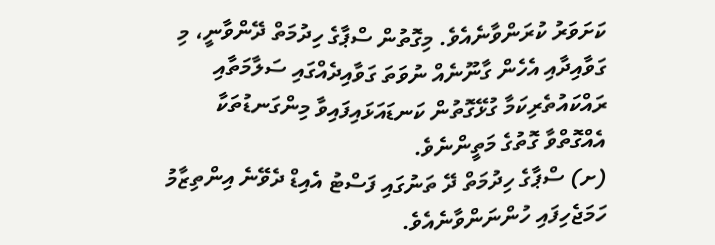ކަށަވަރު ކުރަންވާނެއެވެ. މިގޮތުން ސްޕާގެ ހިދުމަތް ދޭންވާނީ، މި ގަވާއިދާއި އެހެން ގާނޫނެއް ނުވަތަ ގަވާއިދެއްގައި ސަލާމަތާއި ރައްކައުތެރިކަމާ ގުޅޭގޮތުން ކަނޑައަޅައިފައިވާ މިންގަނޑުތަކާ އެއްގޮތްވާ ގޮތުގެ މަތީންނެވެ.
(ށ) ސްޕާގެ ހިދުމަތް ދޭ ތަނުގައި ފަސްޓު އެއިޑް ދެވޭނެ އިންތިޒާމު ހަމަޖެހިފައި ހުންނަންވާނެއެވެ.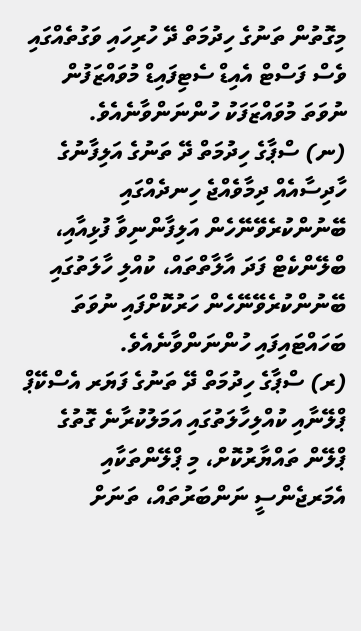މިގޮތުން ތަނުގެ ހިދުމަތް ދޭ ހުރިހައި ވަގުތެއްގައި ވެސް ފަސްޓް އެއިޑް ސެޓިފައިޑް މުވައްޒަފުން ނުވަތަ މުވައްޒަފަކު ހުންނަންވާނެއެވެ.
(ނ) ސްޕާގެ ހިދުމަތް ދޭ ތަނުގެ އަލިފާނުގެ ހާދިސާއެއް ދިމާވެއްޖެ ހިނދެއްގައި ބޭނުންކުރެވޭނޭހެން އަލިފާންނިވާ ފުޅިއާއި، ބްލޭންކެޓް ފަދަ އާލާތްތައް، ކުއްލި ހާލަތުގައި ބޭނުންކުރެވޭނޭހެން ހަރުކޮށްފައި ނުވަތަ ބަހައްޓައިފައި ހުންނަންވާނެއެވެ.
(ރ) ސްޕާގެ ހިދުމަތް ދޭ ތަނުގެ ފަޔަރ އެސްކޭޕް ޕްލޭނާއި ކުއްލިހާލަތުގައި އަމަލުކުރާނެ ގޮތުގެ ޕްލޭން ތައްޔާރުކޮށް، މި ޕްލޭންތަކާއި އެމަރޖެންސީ ނަންބަރުތައް، ތަނަށް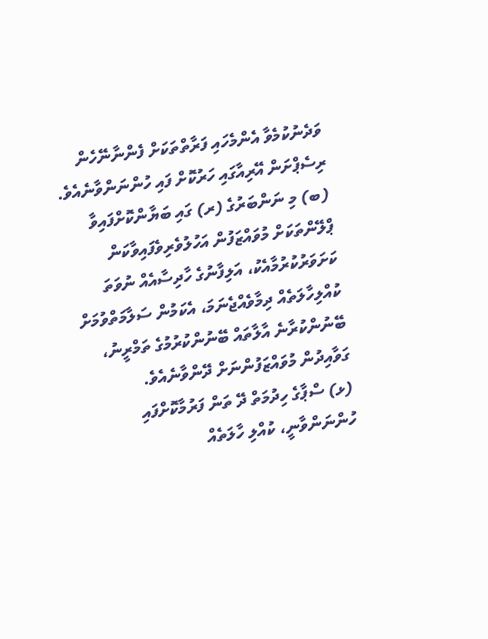ވަދެނުކުމެވާ އެންމެހައި ފަރާތްތަކަށް ފެންނާނޭހެން ރިސެޕްށަން އޭރިއާގައި ހަރުކޮށް ފައި ހުންނަންވާނެއެވެ.
(ބ) މި ނަންބަރުގެ (ރ) ގައި ބަޔާންކޮށްފައިވާ ޕްލޭންތަކަށް މުވައްޒަފުން އަހުލުވެރިވެފައިވާކަން ކަށަވަރުކުރުމާއެކު، އަލިފާނުގެ ހާދިސާއެއް ނުވަތަ ކުއްލިހާލަތެއް ދިމާވެއްޖެނަމަ، އެކަމުން ސަލާމަތްވުމަށް ބޭނުންކުރާނެ އާލާތައް ބޭނުންކުރުމުގެ ތަމްރީނު، ގަވާއިދުން މުވައްޒަފުންނަށް ދޭންވާނެއެވެ.
(ޅ) ސްޕާގެ ހިދުމަތް ދޭ ތަން ފަރުމާކޮށްފައި ހުންނަންވާނީ، ކުއްލި ހާލަތެއް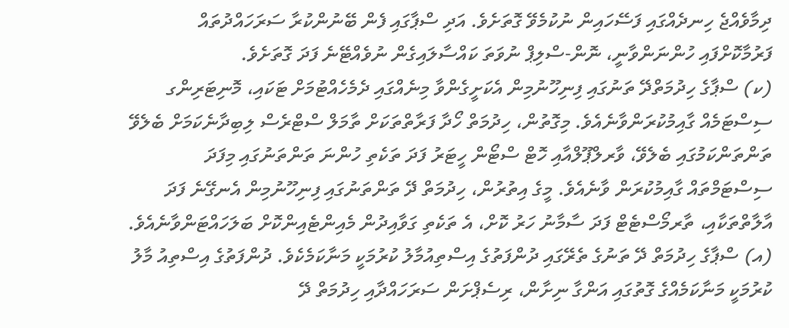ދިމާވެއްޖެ ހިނދެއްގައި ފަސޭހައިން ނުކުމެވޭ ގޮތަށެވެ. އަދި ސްޕާގައި ފެން ބޭނުންކުރާ ސަރަހައްދުތައް ފަރުމާކޮށްފައި ހުންނަންވާނީ، ނޮން-ސްލިޕް ނުވަތަ ކައްސާލައިގެން ނުވެއްޓޭނެ ފަދަ ގޮތަށެވެ.
(ކ) ސްޕާގެ ހިދުމަތްދޭ ތަނުގައި ފިނިހޫނުމިން އެކަށީގެންވާ މިނެއްގައި ދެމެހެއްޓުމަށް ޓަކައި، މޮނިޓަރިންގ ސިސްޓަމެއް ގާއިމުކުރަންވާނެއެވެ. މިގޮތުން، ހިދުމަތް ހޯދާ ފަރާތްތަކަށް ތާމަލް ސްޓްރެސް ލިބިދާނެކަމަށް ބެލެވޭ ތަންތަންކަމުގައި ބެލެވޭ، ވާރލްޕޫލްއާއި ހޮޓް ސްޓޯން ހީޓަރު ފަދަ ތަކެތި ހުންނަ ތަންތަނުގައި މިފަދަ ސިސްޓަމްތައް ގާއިމުކުރަން ވާނެއެވެ. މީގެ އިތުރުން، ހިދުމަތް ދޭ ތަންތަނުގައި ފިނިހޫނުމިން އެނގޭނެ ފަދަ އާލާތްތަކާއި، ތާރމޯސްޓެޓް ފަދަ ސާމާނު ހަރު ކޮށް، އެ ތަކެތި ގަވާއިދުން މެއިންޓެއިންކޮށް ބަލަހައްޓަންވާނެއެވެ.
(އ) ސްޕާގެ ހިދުމަތް ދޭ ތަނުގެ ތެރޭގައި ދުންފަތުގެ އިސްތިއުމާލު ކުރުމަކީ މަނާކަމެކެވެ. ދުންފަތުގެ އިސްތިއު މާލު ކުރުމަކީ މަނާކަމެއްގެ ގޮތުގައި އަންގާ ނިށާން، ރިސެޕްށަން ސަރަހައްދާއި ހިދުމަތް ދޭ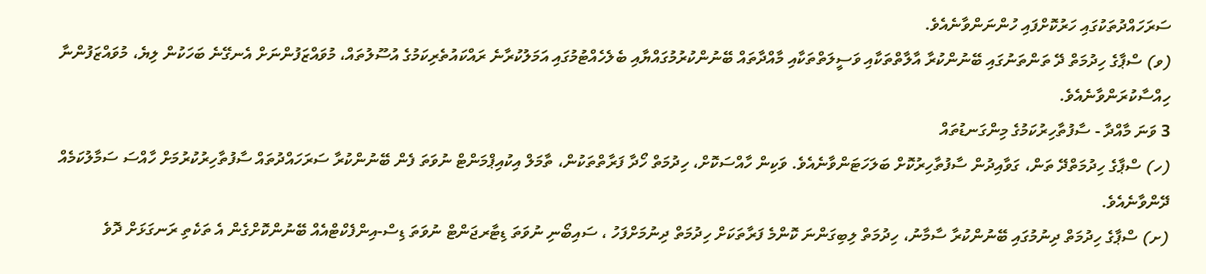ސަރަހައްދުތަކުގައި ހަރުކޮށްފައި ހުންނަންވާނެއެވެ.
(ވ) ސްޕާގެ ހިދުމަތް ދޭ ތަންތަނުގައި ބޭނުންކުރާ އާލާތްތަކާއި ވަސީލަތްތަކާއި މާއްދާތައް ބޭނުންކުރުމުގައްޔާއި ބެލެހެއްޓުމުގައި އަމަލުކުރާނެ ރައްކައުތެރިކަމުގެ އުސޫލުތައް، މުވައްޒަފުންނަށް އެނގޭނެ ބަހަކުން ލިޔެ، މުވައްޒަފުންނާ ހިއްސާކުރަންވާނެއެވެ.
3 ވަނަ މާއްދާ - ސާފުތާހިރުކަމުގެ މިންގަނޑުތައް
(ހ) ސްޕާގެ ހިދުމަތްދޭ ތަން، ގަވާއިދުން ސާފުތާހިރުކޮށް ބަލަހަޓަންވާނެއެވެ. ވަކިން ހާއްސަކޮށް، ހިދުމަތް ހޯދާ ފަރާތްތަކުން، ތާމަލް އިކުއިޕްމަންޓް ނުވަތަ ފެން ބޭނުންކުރާ ސަރަހައްދުތައް ސާފުތާހިރުކުރުމަށް ހާއްސަ ސަމާލުކަމެއް ދޭންވާނެއެވެ.
(ށ) ސްޕާގެ ހިދުމަތް ދިނުމުގައި ބޭނުންކުރާ ސާމާނު، ހިދުމަތް ލިބިގަންނަ ކޮންމެ ފަރާތަކަށް ހިދުމަތް ދިނުމަށްފަހު ، ސައިބޯނި ނުވަތަ ޑިޓާރޖަންޓް ނުވަތަ ޑިސް-އިންފެކްޓްއެއް ބޭނުންކޮށްގެން އެ ތަކެތި ރަނގަޅަށް ދޮވެ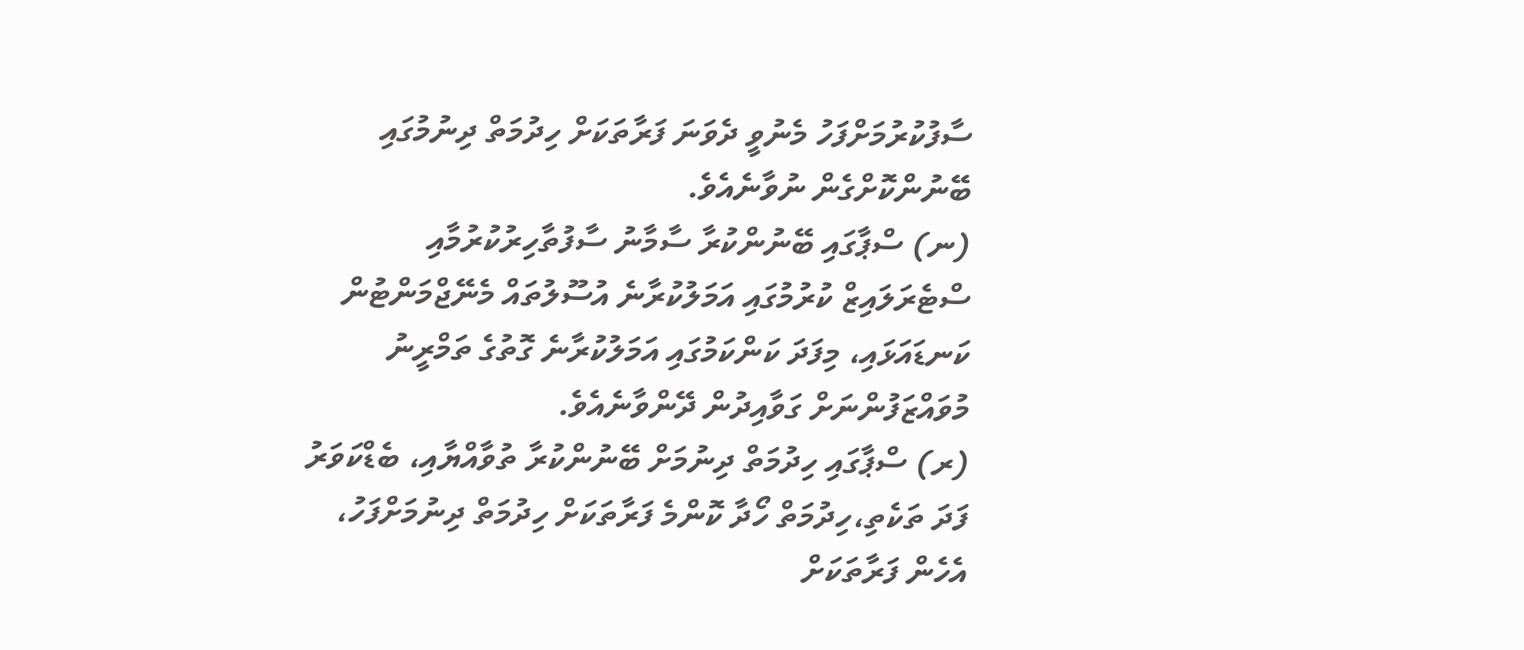ސާފުކުރުމަށްފަހު މެނުވީ ދެވަނަ ފަރާތަކަށް ހިދުމަތް ދިނުމުގައި ބޭނުންކޮށްގެން ނުވާނެއެވެ.
(ނ) ސްޕާގައި ބޭނުންކުރާ ސާމާނު ސާފުތާހިރުކުރުމާއި ސްޓެރަލައިޒް ކުރުމުގައި އަމަލުކުރާނެ އުސޫލުތައް މެނޭޖްމަންޓުން ކަނޑައަޅައި، މިފަދަ ކަންކަމުގައި އަމަލުކުރާނެ ގޮތުގެ ތަމްރީނު މުވައްޒަފުންނަށް ގަވާއިދުން ދޭންވާނެއެވެ.
(ރ) ސްޕާގައި ހިދުމަތް ދިނުމަށް ބޭނުންކުރާ ތުވާއްޔާއި، ބެޑްކަވަރު ފަދަ ތަކެތި،ހިދުމަތް ހޯދާ ކޮންމެ ފަރާތަކަށް ހިދުމަތް ދިނުމަށްފަހު، އެހެން ފަރާތަކަށް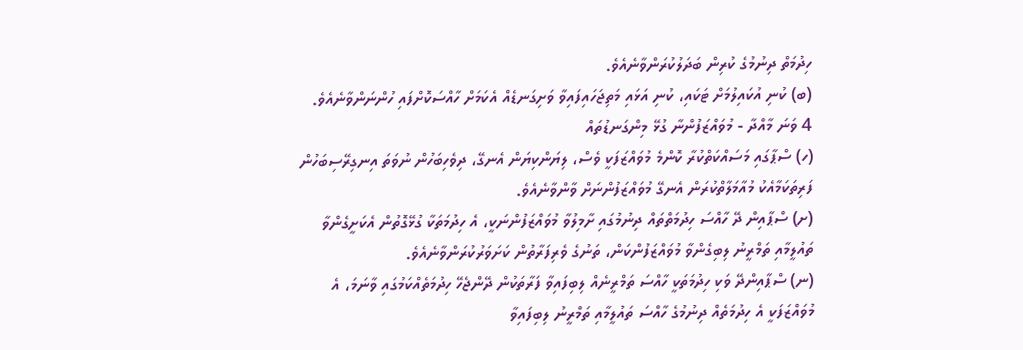ހިދުމަތް ދިނުމުގެ ކުރިން ބަދަލުކުރަންވާނެއެވެ.
(ބ) ކުނި އުކައިލުމަށް ޓަކައި، ކުނި އަޅައި މަތިޖަހައިފައިވާ ވަށިގަނޑެއް އެކަމަށް ހާއްސަކޮށްފައި ހުންނަންވާނެއެވެ.
4 ވަނަ މާއްދާ - މުވައްޒަފުންނާ ގުޅޭ މިންގަނޑުތައް
(ހ) ސްޕާގައި މަސައްކަތްކުރާ ކޮންމެ މުވައްޒަފަކީ ވެސް، ލިޔަންކިޔަން އެނގޭ، ދިވެހިބަހުން ނުވަތަ އިނގިރޭސިބަހުން ފަރިތަކަމާއެކު މުއާމަލާތްކުރަން އެނގޭ މުވައްޒަފުންނަށް ވާންވާނެއެވެ.
(ށ) ސްޕާއިން ދޭ ހާއްސަ ހިދުމަތްތައް ދިނުމުގައި ށާމިލުވާ މުވައްޒަފުންނަކީ، އެ ހިދުމަތަކާ ގުޅޭގޮތުން އެކަށީގެންވާ ތައުލީމާއި ތަމްރީނު ލިބިގެންވާ މުވައްޒަފުންކަން، ތަނުގެ ވެރިފަރާތުން ކަށަވަރުކުރަންވާނެއެވެ.
(ނ) ސްޕާއިންދޭ ވަކި ހިދުމަތަކީ ހާއްސަ ތަމްރީނެއް ލިބިފައިވާ ފަރާތަކުން ދޭންޖެހޭ ހިދުމަތެއްކަމުގައި ވާނަމަ، އެ މުވައްޒަފަކީ އެ ހިދުމަތެއް ދިނުމުގެ ހާއްސަ ތައުލީމާއި ތަމްރީނު ލިބިފައިވާ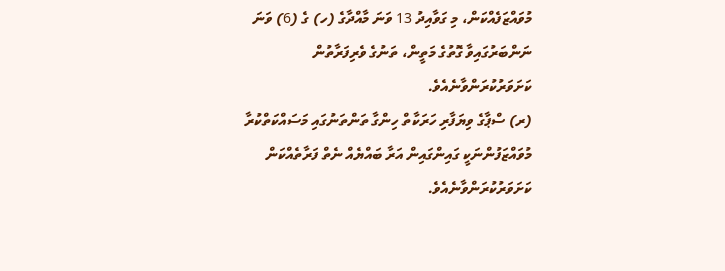މުވައްޒަފެއްކަން، މި ގަވާއިދު 13 ވަނަ މާއްދާގެ (ހ) ގެ (6) ވަނަ ނަންބަރުގައިވާ ގޮތުގެ މަތީން، ތަނުގެ ވެރިފަރާތުން ކަށަވަރުކުރަންވާނެއެވެ.
(ރ) ސްޕާގެ ވިޔަފާރި ހަރަކާތް ހިންގާ ތަންތަނުގައި މަސައްކަތްކުރާ މުވައްޒަފުންނަކީ ގައިންގައިން އަރާ ބައްޔެއް ނެތް ފަރާތެއްކަން ކަށަވަރުކުރަންވާނެއެވެ.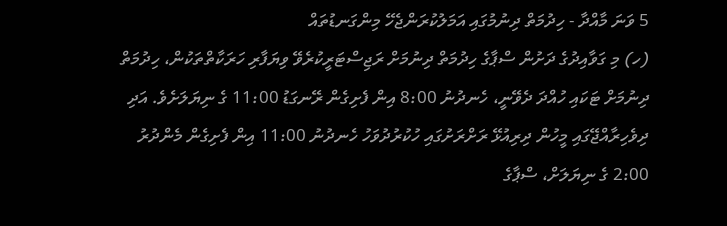5 ވަނަ މާއްދާ - ހިދުމަތް ދިނުމުގައި އަމަލުކުރަންޖެހޭ މިންގަނޑުތައް
(ހ) މި ގަވާއިދުގެ ދަށުން ސްޕާގެ ހިދުމަތް ދިނުމަށް ރަޖިސްޓަރީކުރެވޭ ވިޔަފާރި ހަރަކާތްތަކުން، ހިދުމަތް ދިނުމަށް ޓަކައި ހުއްދަ ދެވޭނީ، ހެނދުނު 8:00 އިން ފެށިގެން ރޭނގަޑު 11:00 ގެ ނިޔަލަށެވެ. އަދި ދިވެހިރާއްޖޭގައި މީހުން ދިރިއުޅޭ ރަށްރަށުގައި ހުކުރުދުވަހު ހެނދުނު 11:00 އިން ފެށިގެން މެންދުރު 2:00 ގެ ނިޔަލަށް، ސްޕާގެ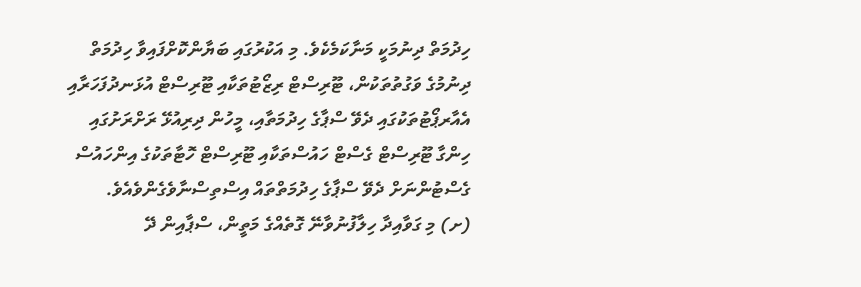ހިދުމަތް ދިނުމަކީ މަނާކަމެކެވެ. މި އަކުރުގައި ބަޔާންކޮށްފައިވާ ހިދުމަތް ދިނުމުގެ ވަގުތުތަކުން، ޓޫރިސްޓް ރިޒޯޓުތަކާއި ޓޫރިސްޓް އުޅަނދުފަހަރާއި އެއާރޕޯޓުތަކުގައި ދެވޭ ސްޕާގެ ހިދުމަތާއި، މީހުން ދިރިއުޅޭ ރަށްރަށުގައި ހިންގާ ޓޫރިސްޓް ގެސްޓް ހައުސްތަކާއި ޓޫރިސްޓް ހޮޓާތަކުގެ އިންހައުސް ގެސްޓުންނަށް ދެވޭ ސްޕާގެ ހިދުމަތްތައް އިސްތިސްނާވެގެންވެއެވެ.
(ށ) މި ގަވާއިދާ ހިލާފުނުވާނޭ ގޮތެއްގެ މަތީން، ސްޕާއިން ދޭ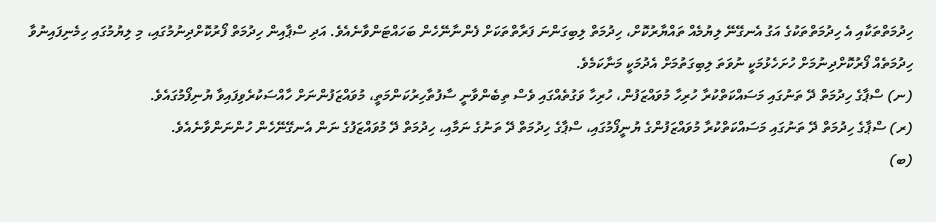ހިދުމަތްތަކާއި އެ ހިދުމަތްތަކުގެ އަގު އެނގޭނޭ ލިޔުމެއް ތައްޔާރުކޮށް، ހިދުމަތް ލިބިގަންނަ ފަރާތްތަކަށް ފެންނާނޭހެން ބަހައްޓަންވާނެއެވެ. އަދި ސްޕާއިން ހިދުމަތް ފޯރުކޮށްދިނުމުގައި، މި ލިޔުމުގައި ހިމެނިފައިނުވާ ހިދުމަތެއް ފޯރުކޮށްދިނުމަށް ހުށަހެޅުމަކީ ނުވަތަ ލިބިގަތުމަށް އެދުމަކީ މަނާކަމެވެ.
(ނ) ސްޕާގެ ހިދުމަތް ދޭ ތަނުގައި މަސައްކަތްކުރާ ހުރިހާ މުވައްޒަފުން، ހުރިހާ ވަގުތެއްގައި ވެސް ތިބެންވާނީ ސާފުތާހިރުކަންމަތީ، މުވައްޒަފުންނަށް ހާއްސަކުރެވިފައިވާ ޔުނިފޯމުގައެވެ.
(ރ) ސްޕާގެ ހިދުމަތް ދޭ ތަނުގައި މަސައްކަތްކުރާ މުވައްޒަފުންގެ ޔުނީފޯމުގައި، ސްޕާގެ ހިދުމަތް ދޭ ތަނުގެ ނަމާއި، ހިދުމަތް ދޭ މުވައްޒަފުގެ ނަން އެނގޭނޭހެން ހުންނަންވާނެއެވެ.
(ބ)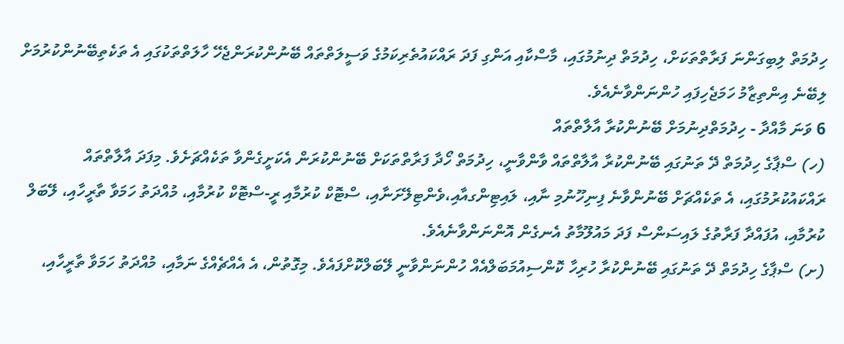ހިދުމަތް ލިބިގަންނަ ފަރާތްތަކަށް، ހިދުމަތް ދިނުމުގައި، މާސްކާއި އަންގި ފަދަ ރައްކައުތެރިކަމުގެ ވަސީލަތްތައް ބޭނުންކުރަންޖެހޭ ހާލަތްތަކުގައި އެ ތަކެތިބޭނުންކުރުމަށް ލިބޭނެ އިންތިޒާމު ހަމަޖެހިފައި ހުންނަންވާނެއެވެ.
6 ވަނަ މާއްދާ - ހިދުމަތްދިނުމަށް ބޭނުންކުރާ އާލާތްތައް
(ހ) ސްޕާގެ ހިދުމަތް ދޭ ތަނުގައި ބޭނުންކުރާ އާލާތްތައް ވާންވާނީ، ހިދުމަތް ހޯދާ ފަރާތްތަކަށް ބޭނުންކުރަން އެކަށީގެންވާ ތަކެއްޗަށެވެ. މިފަދަ އާލާތްތައް ރައްކައުކުރުމުގައި، އެ ތަކެއްޗަށް ބޭނުންވާނެ ފިނިހޫނުމި ނާއި، ލައިޓިންގއާއި،ވެންޓިލޭށަނާއި، ސްޓޮކް ކުރުމާއި ރީ-ސްޓޮކް ކުރުމާއި، މުއްދަތު ހަމަވާ ތާރީހާއި، ލޭބަލް ކުރުމާއި، އުފައްދާ ފަރާތުގެ ލައިސަންސް ފަދަ މައުލޫމާތު އެނގެން އޮންނަންވާނެއެވެ.
(ށ) ސްޕާގެ ހިދުމަތް ދޭ ތަނުގައި ބޭނުންކުރާ ހުރިހާ ކޮންސިއުމަބަލްއެއް ހުންނަންވާނީ ލޭބަލްކޮށްފައެވެ. މިގޮތުން، އެ އެއްޗެއްގެ ނަމާއި، މުއްދަތު ހަމަވާ ތާރީހާއި،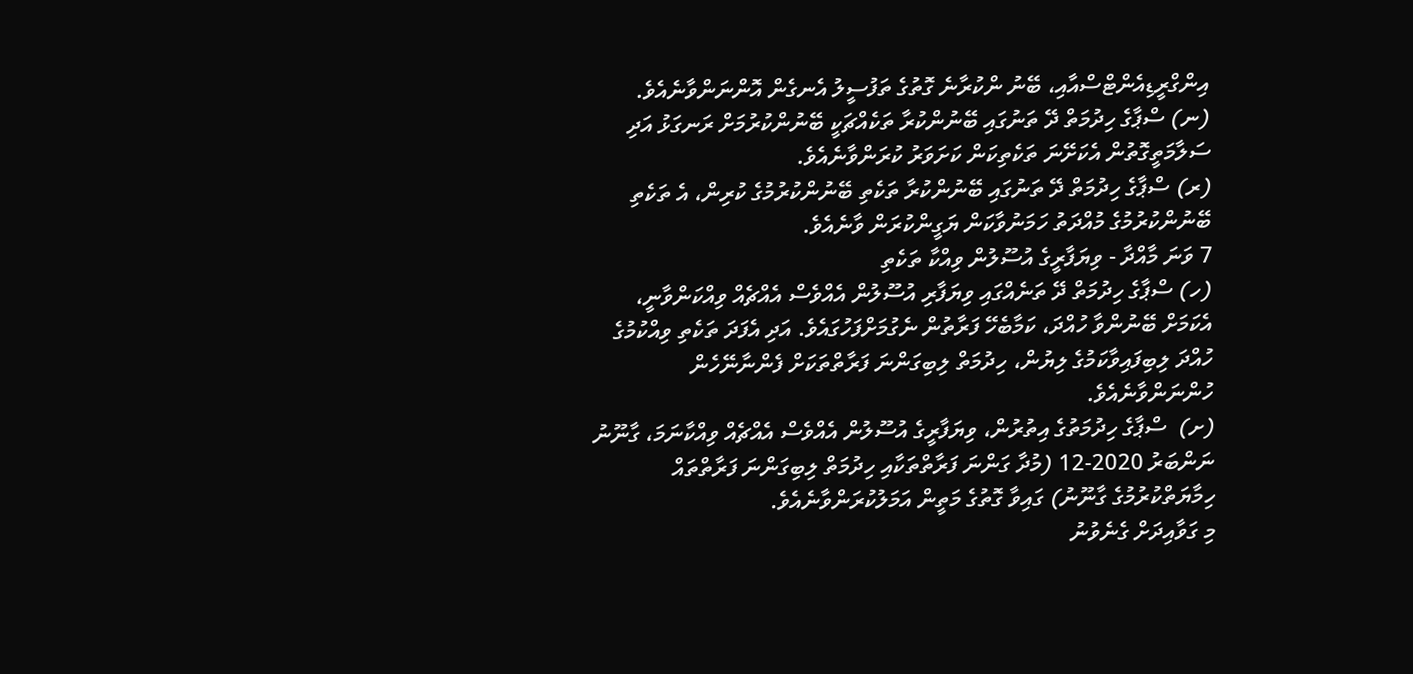އިންގްރީޑިއެންޓްސްއާއި، ބޭނު ންކުރާނެ ގޮތުގެ ތަފުސީލު އެނގެން އޮންނަންވާނެއެވެ.
(ނ) ސްޕާގެ ހިދުމަތް ދޭ ތަނުގައި ބޭނުންކުރާ ތަކެއްޗަކީ ބޭނުންކުރުމަށް ރަނގަޅު އަދި ސަލާމަތީގޮތުން އެކަށޭނަ ތަކެތިކަން ކަށަވަރު ކުރަންވާނެއެވެ.
(ރ) ސްޕާގެ ހިދުމަތް ދޭ ތަނުގައި ބޭނުންކުރާ ތަކެތި ބޭނުންކުރުމުގެ ކުރިން، އެ ތަކެތި ބޭނުންކުރުމުގެ މުއްދަތު ހަމަނުވާކަން ޔަގީންކުރަން ވާނެއެވެ.
7 ވަނަ މާއްދާ - ވިޔަފާރީގެ އުސޫލުން ވިއްކާ ތަކެތި
(ހ) ސްޕާގެ ހިދުމަތް ދޭ ތަނެއްގައި ވިޔަފާރި އުސޫލުން އެއްވެސް އެއްޗެއް ވިއްކަންވާނީ، އެކަމަށް ބޭނުންވާ ހުއްދަ، ކަމާބެހޭ ފަރާތުން ނެގުމަށްފަހުގައެވެ. އަދި އެފަދަ ތަކެތި ވިއްކުމުގެ ހުއްދަ ލިބިފައިވާކަމުގެ ލިޔުން، ހިދުމަތް ލިބިގަންނަ ފަރާތްތަކަށް ފެންނާނޭހެން ހުންނަންވާނެއެވެ.
(ށ)  ސްޕާގެ ހިދުމަތުގެ އިތުރުން، ވިޔަފާރީގެ އުސޫލުން އެއްވެސް އެއްޗެއް ވިއްކާނަމަ، ގާނޫނު ނަންބަރު 2020-12 (މުދާ ގަންނަ ފަރާތްތަކާއި ހިދުމަތް ލިބިގަންނަ ފަރާތްތައް ހިމާޔަތްކުރުމުގެ ގާނޫނު) ގައިވާ ގޮތުގެ މަތީން އަމަލުކުރަންވާނެއެވެ.
މި ގަވާއިދަށް ގެނެވުނު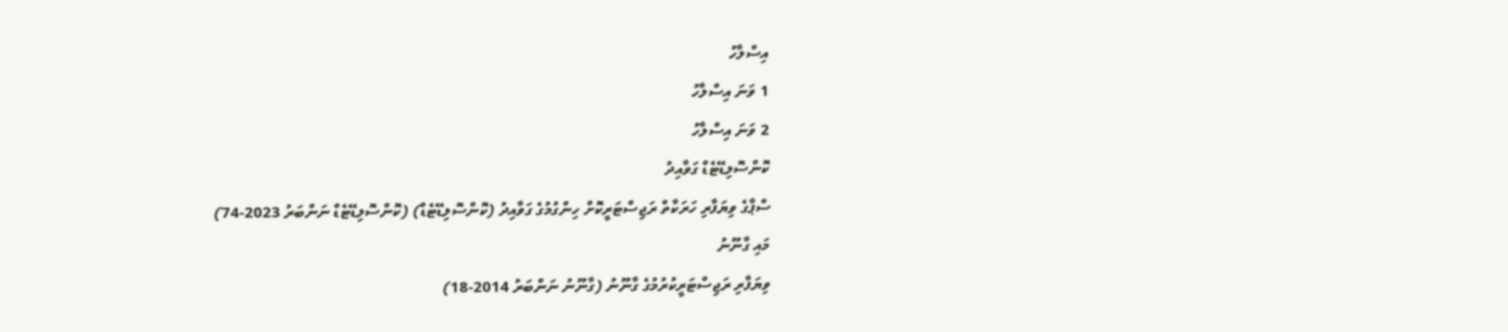އިސްލާހު
1 ވަނަ އިސްލާހު
2 ވަނަ އިސްލާހު
ކޮންސޮލިޑޭޓެޑް ގަވާއިދު
ސްޕާގެ ވިޔަފާރި ހަރަކާތް ރަޖިސްޓަރީކޮށް ހިންގުމުގެ ގަވާއިދު (ކޮންސޮލިޑޭޓެޑް) (ކޮންސޮލިޑޭޓެޑް ނަންބަރު 2023-74)
މައި ގާނޫނު
ވިޔަފާރި ރަޖިސްޓަރީކުރުމުގެ ގާނޫނު (ގާނޫނު ނަންބަރު 2014-18)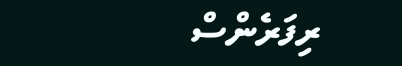ރިފަރެންސް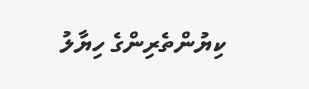ކިޔުންތެރިންގެ ހިޔާލު